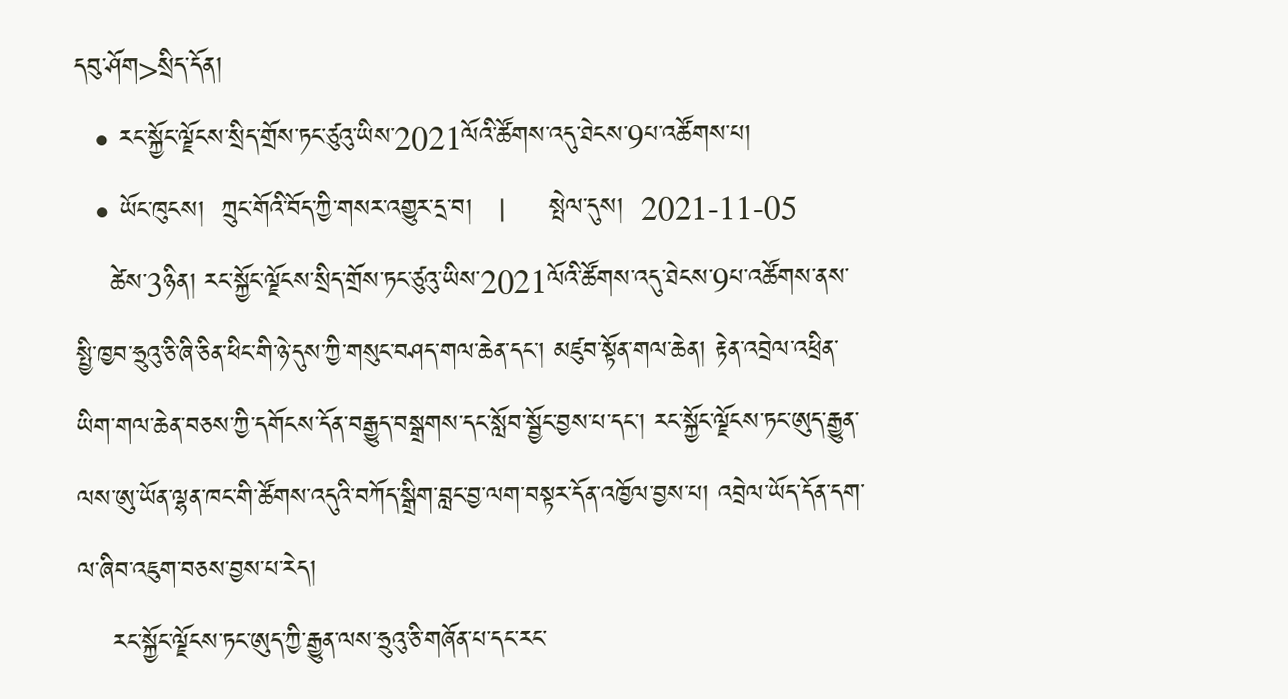དབུ་ཤོག>སྲིད་དོན།
  • རང་སྐྱོང་ལྗོངས་སྲིད་གྲོས་ཏང་ཙུའུ་ཡིས་2021ལོའི་ཚོགས་འདུ་ཐེངས་9པ་འཚོགས་པ།
  • ཡོང་ཁུངས།  ཀྲུང་གོའི་བོད་ཀྱི་གསར་འགྱུར་དྲ་བ།   |     སྤེལ་དུས།  2021-11-05
    ཚེས་3ཉིན། རང་སྐྱོང་ལྗོངས་སྲིད་གྲོས་ཏང་ཙུའུ་ཡིས་2021ལོའི་ཚོགས་འདུ་ཐེངས་9པ་འཚོགས་ནས་སྤྱི་ཁྱབ་ཧྲུའུ་ཅི་ཞི་ཅིན་ཕིང་གི་ཉེ་དུས་ཀྱི་གསུང་བཤད་གལ་ཆེན་དང་། མཛུབ་སྟོན་གལ་ཆེན། རྟེན་འབྲེལ་འཕྲིན་ཡིག་གལ་ཆེན་བཅས་ཀྱི་དགོངས་དོན་བརྒྱུད་བསྒྲགས་དང་སློབ་སྦྱོང་བྱས་པ་དང་། རང་སྐྱོང་ལྗོངས་ཏང་ཨུད་རྒྱུན་ལས་ཨུ་ཡོན་ལྷན་ཁང་གི་ཚོགས་འདུའི་བཀོད་སྒྲིག་བླང་བྱ་ལག་བསྟར་དོན་འཁྱོལ་བྱས་པ། འབྲེལ་ཡོད་དོན་དག་ལ་ཞིབ་འཇུག་བཅས་བྱས་པ་རེད།
    རང་སྐྱོང་ལྗོངས་ཏང་ཨུད་ཀྱི་རྒྱུན་ལས་ཧྲུའུ་ཅི་གཞོན་པ་དང་རང་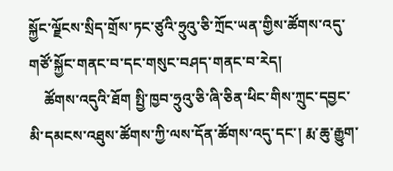སྐྱོང་ལྗོངས་སྲིད་གྲོས་ཏང་ཙུའི་ཧྲུའུ་ཅི་ཀྲོང་ཡན་གྱིས་ཚོགས་འདུ་གཙོ་སྐྱོང་གནང་བ་དང་གསུང་བཤད་གནང་བ་རེད།
    ཚོགས་འདུའི་ཐོག སྤྱི་ཁྱབ་ཧྲུའུ་ཅི་ཞི་ཅིན་ཕིང་གིས་ཀྲུང་དབྱང་མི་དམངས་འཐུས་ཚོགས་ཀྱི་ལས་དོན་ཚོགས་འདུ་དང་། རྨ་ཆུ་རྒྱུག་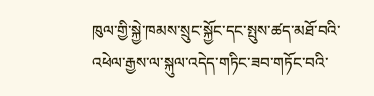ཁུལ་གྱི་སྐྱེ་ཁམས་སྲུང་སྐྱོང་དང་སྤུས་ཚད་མཐོ་བའི་འཕེལ་རྒྱས་ལ་སྐུལ་འདེད་གཏིང་ཟབ་གཏོང་བའི་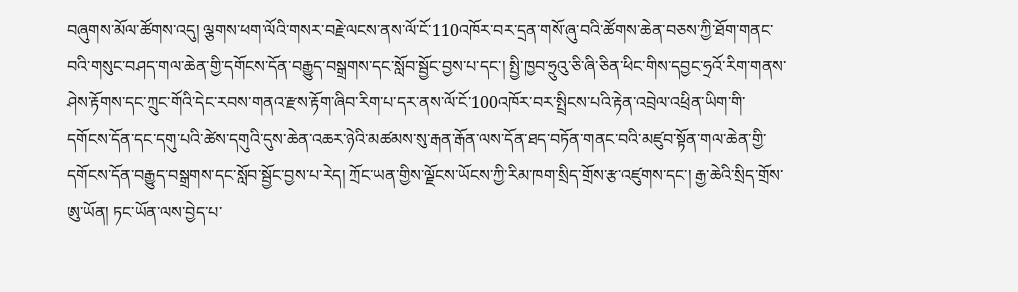བཞུགས་མོལ་ཚོགས་འདུ། ལྕགས་ཕག་ལོའི་གསར་བརྗེ་ལངས་ནས་ལོ་ངོ་110འཁོར་བར་དྲན་གསོ་ཞུ་བའི་ཚོགས་ཆེན་བཅས་ཀྱི་ཐོག་གནང་བའི་གསུང་བཤད་གལ་ཆེན་གྱི་དགོངས་དོན་བརྒྱུད་བསྒྲགས་དང་སློབ་སྦྱོང་བྱས་པ་དང་། སྤྱི་ཁྱབ་ཧྲུའུ་ཅི་ཞི་ཅིན་ཕིང་གིས་དབྱང་ཧྲའོ་རིག་གནས་ཤེས་རྟོགས་དང་ཀྲུང་གོའི་དེང་རབས་གནའ་རྫས་རྟོག་ཞིབ་རིག་པ་དར་ནས་ལོ་ངོ་100འཁོར་བར་སྤྲིངས་པའི་རྟེན་འབྲེལ་འཕྲིན་ཡིག་གི་དགོངས་དོན་དང་དགུ་པའི་ཚེས་དགུའི་དུས་ཆེན་འཆར་ཉེའི་མཚམས་སུ་རྒན་རྒོན་ལས་དོན་ཐད་བཏོན་གནང་བའི་མཛུབ་སྟོན་གལ་ཆེན་གྱི་དགོངས་དོན་བརྒྱུད་བསྒྲགས་དང་སློབ་སྦྱོང་བྱས་པ་རེད། ཀྲོང་ཡན་གྱིས་ལྗོངས་ཡོངས་ཀྱི་རིམ་ཁག་སྲིད་གྲོས་རྩ་འཛུགས་དང་། རྒྱ་ཆེའི་སྲིད་གྲོས་ཨུ་ཡོན། ཏང་ཡོན་ལས་བྱེད་པ་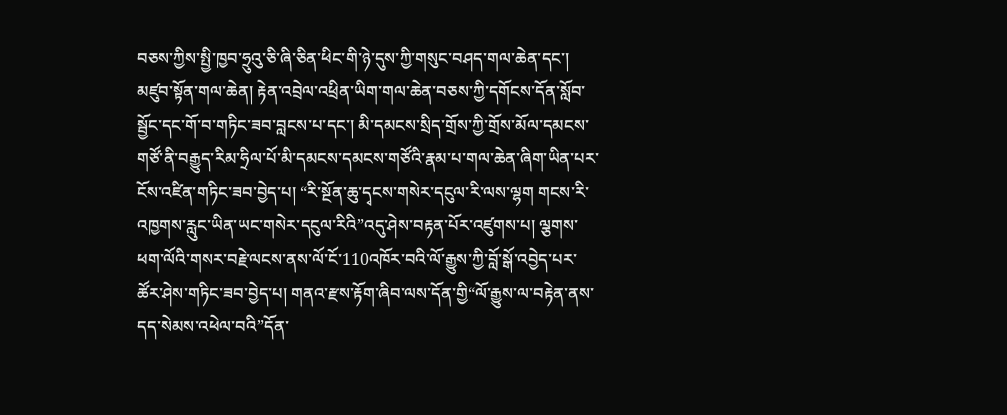བཅས་ཀྱིས་སྤྱི་ཁྱབ་ཧྲུའུ་ཅི་ཞི་ཅིན་ཕིང་གི་ཉེ་དུས་ཀྱི་གསུང་བཤད་གལ་ཆེན་དང་། མཛུབ་སྟོན་གལ་ཆེན། རྟེན་འབྲེལ་འཕྲིན་ཡིག་གལ་ཆེན་བཅས་ཀྱི་དགོངས་དོན་སློབ་སྦྱོང་དང་གོ་བ་གཏིང་ཟབ་བླངས་པ་དང་། མི་དམངས་སྲིད་གྲོས་ཀྱི་གྲོས་མོལ་དམངས་གཙོ་ནི་བརྒྱུད་རིམ་ཧྲིལ་པོ་མི་དམངས་དམངས་གཙོའི་རྣམ་པ་གལ་ཆེན་ཞིག་ཡིན་པར་ངོས་འཛིན་གཏིང་ཟབ་བྱེད་པ། “རི་སྔོན་ཆུ་དྭངས་གསེར་དངུལ་རི་ལས་ལྷག གངས་རི་འཁྱགས་རླུང་ཡིན་ཡང་གསེར་དངུལ་རིའི”འདུ་ཤེས་བརྟན་པོར་འཛུགས་པ། ལྕགས་ཕག་ལོའི་གསར་བརྗེ་ལངས་ནས་ལོ་ངོ་110འཁོར་བའི་ལོ་རྒྱུས་ཀྱི་བློ་སྒོ་འབྱེད་པར་ཚོར་ཤེས་གཏིང་ཟབ་བྱེད་པ། གནའ་རྫས་རྟོག་ཞིབ་ལས་དོན་གྱི“ལོ་རྒྱུས་ལ་བརྟེན་ནས་དད་སེམས་འཕེལ་བའི”དོན་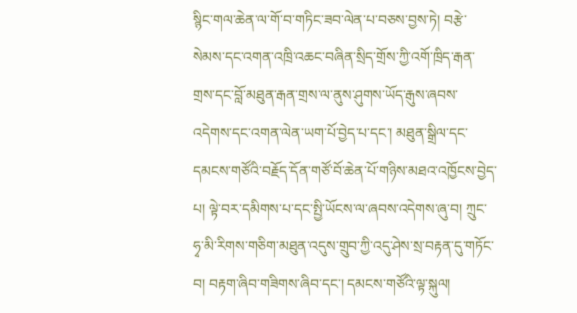སྙིང་གལ་ཆེན་ལ་གོ་བ་གཏིང་ཟབ་ལེན་པ་བཅས་བྱས་ཏེ། བརྩེ་སེམས་དང་འགན་འཁྲི་འཆང་བཞིན་སྲིད་གྲོས་ཀྱི་འགོ་ཁྲིད་རྒན་གྲས་དང་བློ་མཐུན་རྒན་གྲས་ལ་ནུས་ཤུགས་ཡོད་རྒུས་ཞབས་འདེགས་དང་འགན་ལེན་ཡག་པོ་བྱེད་པ་དང་། མཐུན་སྒྲིལ་དང་དམངས་གཙོའི་བརྗོད་དོན་གཙོ་བོ་ཆེན་པོ་གཉིས་མཐའ་འཁྱོངས་བྱེད་པ། ལྟེ་བར་དམིགས་པ་དང་སྤྱི་ཡོངས་ལ་ཞབས་འདེགས་ཞུ་བ། ཀྲུང་ཧྭ་མི་རིགས་གཅིག་མཐུན་འདུས་གྲུབ་ཀྱི་འདུ་ཤེས་སྲ་བརྟན་དུ་གཏོང་བ། བརྟག་ཞིབ་གཟིགས་ཞིབ་དང་། དམངས་གཙོའི་ལྟ་སྐུལ།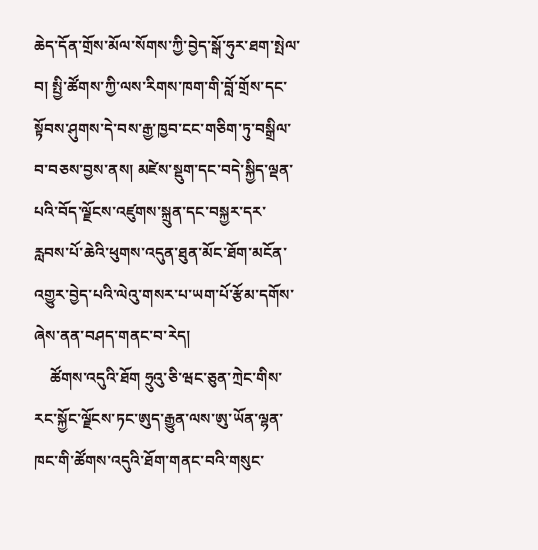ཆེད་དོན་གྲོས་མོལ་སོགས་ཀྱི་བྱེད་སྒོ་ཧུར་ཐག་སྤེལ་བ། སྤྱི་ཚོགས་ཀྱི་ལས་རིགས་ཁག་གི་བློ་གྲོས་དང་སྟོབས་ཤུགས་དེ་བས་རྒྱ་ཁྱབ་ངང་གཅིག་ཏུ་བསྒྲིལ་བ་བཅས་བྱས་ནས། མཛེས་སྡུག་དང་བདེ་སྐྱིད་ལྡན་པའི་བོད་ལྗོངས་འཛུགས་སྐྲུན་དང་བསྐྱར་དར་རླབས་པོ་ཆེའི་ཕུགས་འདུན་ཐུན་མོང་ཐོག་མངོན་འགྱུར་བྱེད་པའི་ལེའུ་གསར་པ་ཡག་པོ་རྩོམ་དགོས་ཞེས་ནན་བཤད་གནང་བ་རེད།
    ཚོགས་འདུའི་ཐོག ཧྲུའུ་ཅི་ཝང་ཅུན་ཀྲེང་གིས་རང་སྐྱོང་ལྗོངས་ཏང་ཨུད་རྒྱུན་ལས་ཨུ་ཡོན་ལྷན་ཁང་གི་ཚོགས་འདུའི་ཐོག་གནང་བའི་གསུང་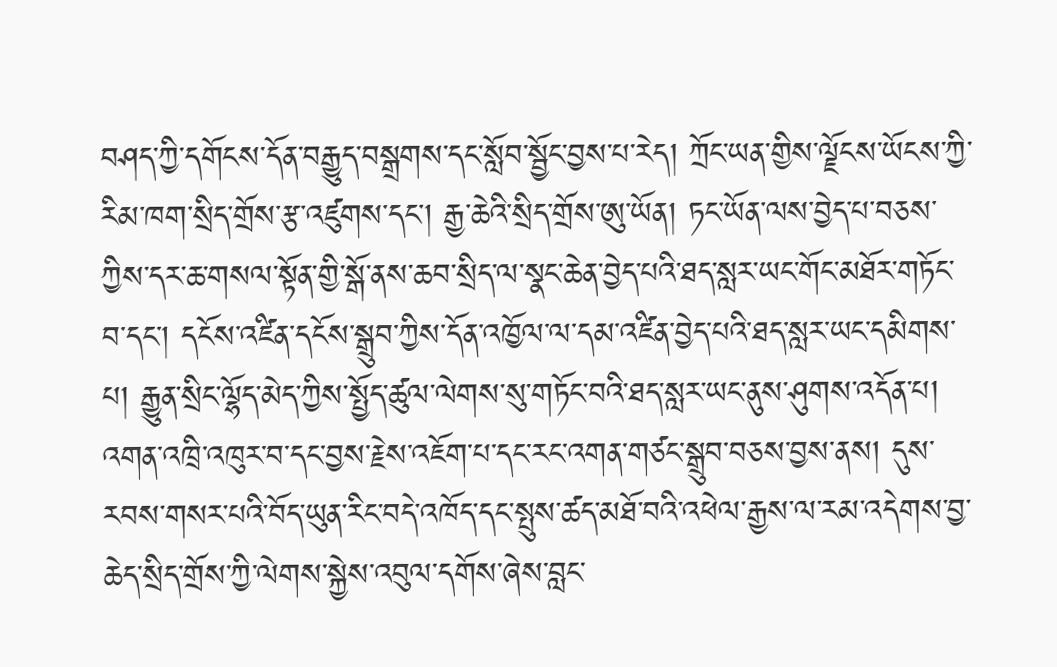བཤད་ཀྱི་དགོངས་དོན་བརྒྱུད་བསྒྲགས་དང་སློབ་སྦྱོང་བྱས་པ་རེད། ཀྲོང་ཡན་གྱིས་ལྗོངས་ཡོངས་ཀྱི་རིམ་ཁག་སྲིད་གྲོས་རྩ་འཛུགས་དང་། རྒྱ་ཆེའི་སྲིད་གྲོས་ཨུ་ཡོན། ཏང་ཡོན་ལས་བྱེད་པ་བཅས་ཀྱིས་དར་ཆ་གསལ་སྟོན་གྱི་སྒོ་ནས་ཆབ་སྲིད་ལ་སྣང་ཆེན་བྱེད་པའི་ཐད་སླར་ཡང་གོང་མཐོར་གཏོང་བ་དང་། དངོས་འཛིན་དངོས་སྒྲུབ་ཀྱིས་དོན་འཁྱོལ་ལ་དམ་འཛིན་བྱེད་པའི་ཐད་སླར་ཡང་དམིགས་པ། རྒྱུན་སྲིང་ལྷོད་མེད་ཀྱིས་སྤྱོད་ཚུལ་ལེགས་སུ་གཏོང་བའི་ཐད་སླར་ཡང་ནུས་ཤུགས་འདོན་པ། འགན་འཁྲི་འཁུར་བ་དང་བྱས་རྗེས་འཇོག་པ་དང་རང་འགན་གཙང་སྒྲུབ་བཅས་བྱས་ནས། དུས་རབས་གསར་པའི་བོད་ཡུན་རིང་བདེ་འཁོད་དང་སྤུས་ཚད་མཐོ་བའི་འཕེལ་རྒྱས་ལ་རམ་འདེགས་བྱ་ཆེད་སྲིད་གྲོས་ཀྱི་ལེགས་སྐྱེས་འབུལ་དགོས་ཞེས་བླང་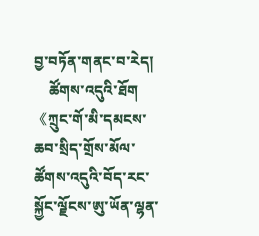བྱ་བཏོན་གནང་བ་རེད།
    ཚོགས་འདུའི་ཐོག 《ཀྲུང་གོ་མི་དམངས་ཆབ་སྲིད་གྲོས་མོལ་ཚོགས་འདུའི་བོད་རང་སྐྱོང་ལྗོངས་ཨུ་ཡོན་ལྷན་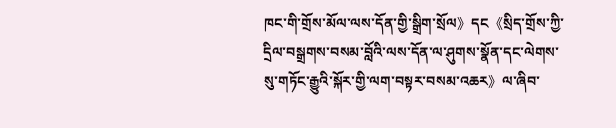ཁང་གི་གྲོས་མོལ་ལས་དོན་གྱི་སྒྲིག་སྲོལ》དང《སྲིད་གྲོས་ཀྱི་དྲིལ་བསྒྲགས་བསམ་བློའི་ལས་དོན་ལ་ཤུགས་སྣོན་དང་ལེགས་སུ་གཏོང་རྒྱུའི་སྐོར་གྱི་ལག་བསྟར་བསམ་འཆར》ལ་ཞིབ་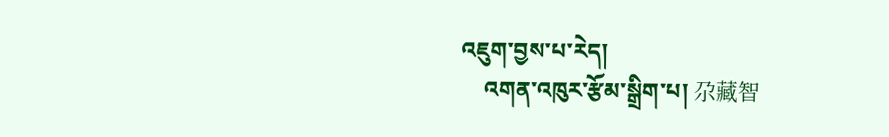འཇུག་བྱས་པ་རེད།
    འགན་འཁུར་རྩོམ་སྒྲིག་པ། 尕藏智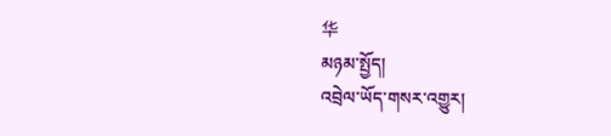华
མཉམ་སྤྱོད།
འབྲེལ་ཡོད་གསར་འགྱུར།